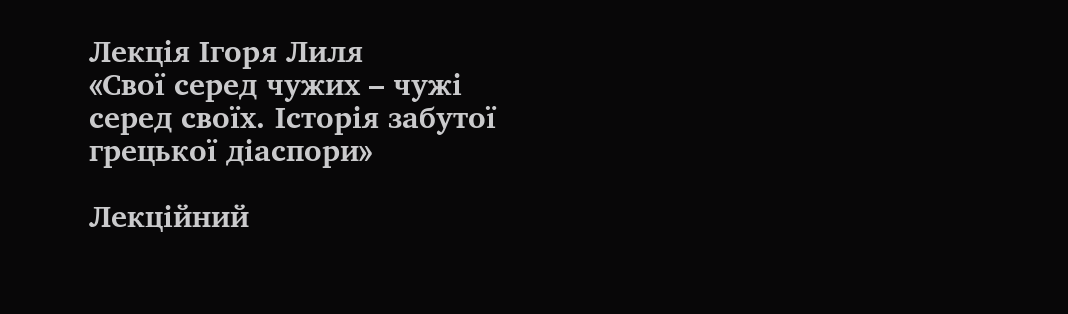Лекція Ігоря Лиля
«Свої серед чужих – чужі серед своїх. Історія забутої грецької діаспори»

Лекційний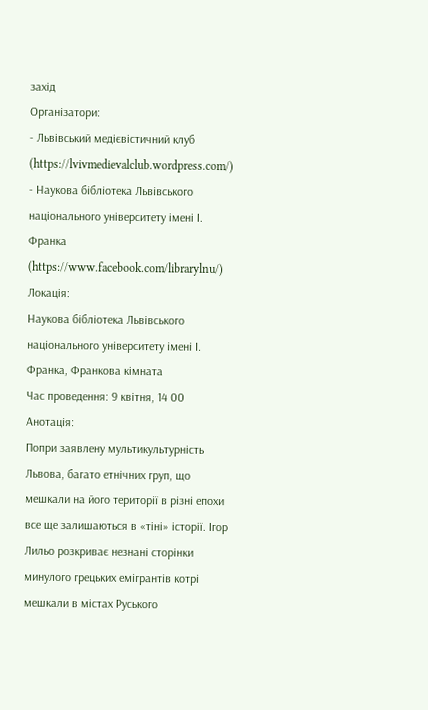захід
Організатори:
- Львівський медієвістичний клуб (https://lvivmedievalclub.wordpress.com/)
- Наукова бібліотека Львівського національного університету імені І. Франка (https://www.facebook.com/librarylnu/)
Локація:
Наукова бібліотека Львівського національного університету імені І. Франка, Франкова кімната
Час проведення: 9 квітня, 14 00
Анотація:
Попри заявлену мультикультурність Львова, багато етнічних груп, що мешкали на його території в різні епохи все ще залишаються в «тіні» історії. Ігор Лильо розкриває незнані сторінки минулого грецьких емігрантів котрі мешкали в містах Руського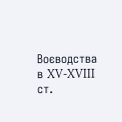Воєводства в XV-XVIII ст.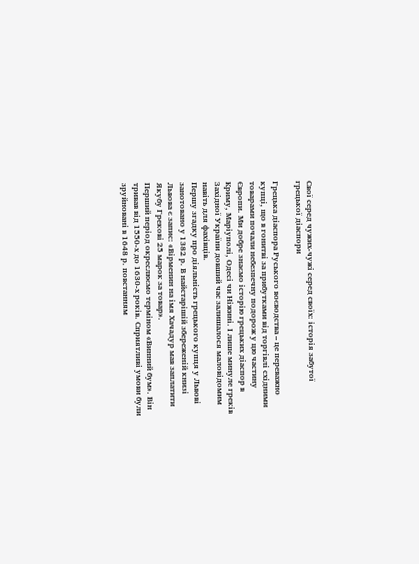Свої серед чужих-чужі серед своїх: історія забутої грецької діаспори

Грецька діаспора Руського воєводства – це переважно купці, що в гонитві за прибутками від торгівлі східними товарами почали небезпечну подорож у цю частину Європи. Ми добре знаємо історію грецьких діаспор в Криму, Маріуполі, Одесі чи Ніжині. І лише минуле греків Західної України довший час залишалося маловідомим навіть для фахівців.
Першу згадку про діяльність грецького купця у Львові занотовано у 1382 р. В найстарішій збереженій книзі Львова є запис: «Вірменин на імя Хачадур мав заплатити Якубу Грекові 25 марок за товар».
Перший період окреслюємо терміном «Винний бум». Він тривав від 1550-х до 1630-х років. Сприятливі умови були зруйновані в 1648 р. повстанням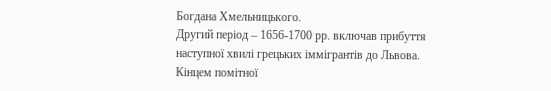Богдана Хмельницького.
Другий період – 1656-1700 рр. включав прибуття наступної хвилі грецьких іммігрантів до Львова.
Кінцем помітної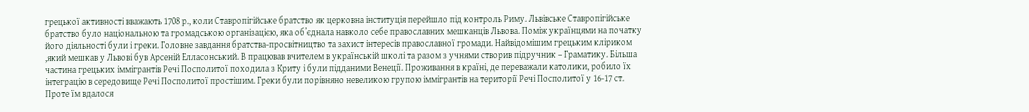грецької активності вважають 1708 р., коли Ставропігійське братство як церковна інституція перейшло під контроль Риму. Львівське Ставропігійське братство було національною та громадською організацією, яка об’єднала навколо себе православних мешканців Львова. Поміж українцями на початку його діяльності були і греки. Головне завдання братства-просвітництво та захист інтересів православної громади. Найвідомішим грецьким кліриком ,який мешкав у Львові був Арсеній Елласонський. В працював вчителем в українській школі та разом з учнями створив підручник – Граматику. Більша частина грецьких іммігрантів Речі Посполитої походила з Криту і були підданими Венеції. Проживання в країні, де переважали католики, робило їх інтеграцію в середовище Речі Посполитої простішим. Греки були порівняно невеликою групою іммігрантів на території Речі Посполитої у 16-17 ст. Проте їм вдалося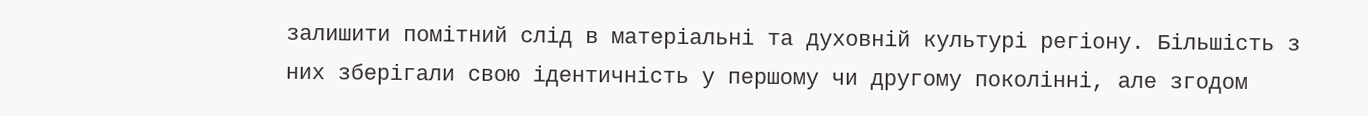залишити помітний слід в матеріальні та духовній культурі регіону. Більшість з них зберігали свою ідентичність у першому чи другому поколінні, але згодом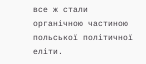все ж стали органічною частиною польської політичної еліти.